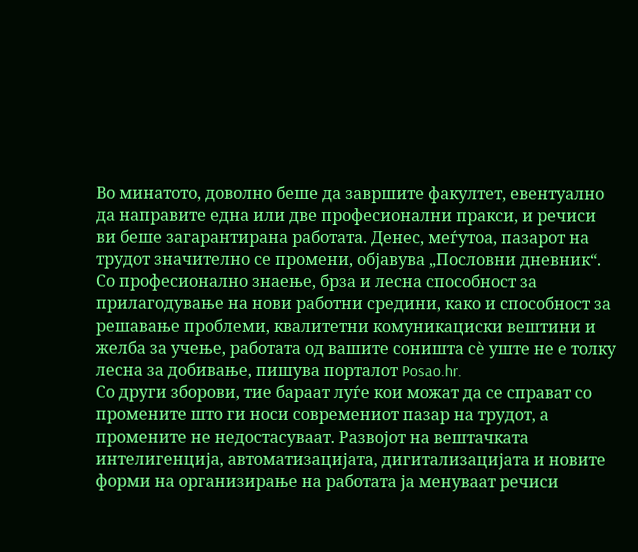Во минатото, доволно беше да завршите факултет, евентуално да направите една или две професионални пракси, и речиси ви беше загарантирана работата. Денес, меѓутоа, пазарот на трудот значително се промени, објавува „Пословни дневник“.
Со професионално знаење, брза и лесна способност за прилагодување на нови работни средини, како и способност за решавање проблеми, квалитетни комуникациски вештини и желба за учење, работата од вашите соништа сè уште не е толку лесна за добивање, пишува порталот Posao.hr.
Со други зборови, тие бараат луѓе кои можат да се справат со промените што ги носи современиот пазар на трудот, а промените не недостасуваат. Развојот на вештачката интелигенција, автоматизацијата, дигитализацијата и новите форми на организирање на работата ја менуваат речиси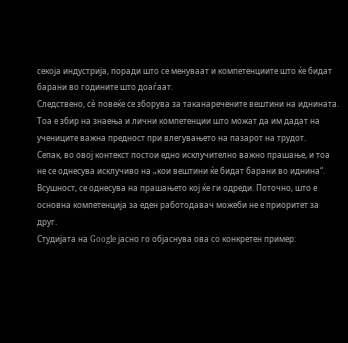секоја индустрија, поради што се менуваат и компетенциите што ќе бидат барани во годините што доаѓаат.
Следствено, сè повеќе се зборува за таканаречените вештини на иднината. Тоа е збир на знаења и лични компетенции што можат да им дадат на учениците важна предност при влегувањето на пазарот на трудот.
Сепак, во овој контекст постои едно исклучително важно прашање, и тоа не се однесува исклучиво на „кои вештини ќе бидат барани во иднина“. Всушност, се однесува на прашањето кој ќе ги одреди. Поточно, што е основна компетенција за еден работодавач можеби не е приоритет за друг.
Студијата на Google јасно го објаснува ова со конкретен пример: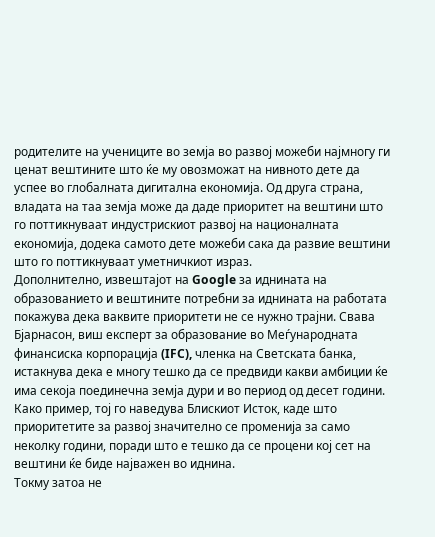родителите на учениците во земја во развој можеби најмногу ги ценат вештините што ќе му овозможат на нивното дете да успее во глобалната дигитална економија. Од друга страна, владата на таа земја може да даде приоритет на вештини што го поттикнуваат индустрискиот развој на националната економија, додека самото дете можеби сака да развие вештини што го поттикнуваат уметничкиот израз.
Дополнително, извештајот на Google за иднината на образованието и вештините потребни за иднината на работата покажува дека ваквите приоритети не се нужно трајни. Свава Бјарнасон, виш експерт за образование во Меѓународната финансиска корпорација (IFC), членка на Светската банка, истакнува дека е многу тешко да се предвиди какви амбиции ќе има секоја поединечна земја дури и во период од десет години. Како пример, тој го наведува Блискиот Исток, каде што приоритетите за развој значително се променија за само неколку години, поради што е тешко да се процени кој сет на вештини ќе биде најважен во иднина.
Токму затоа не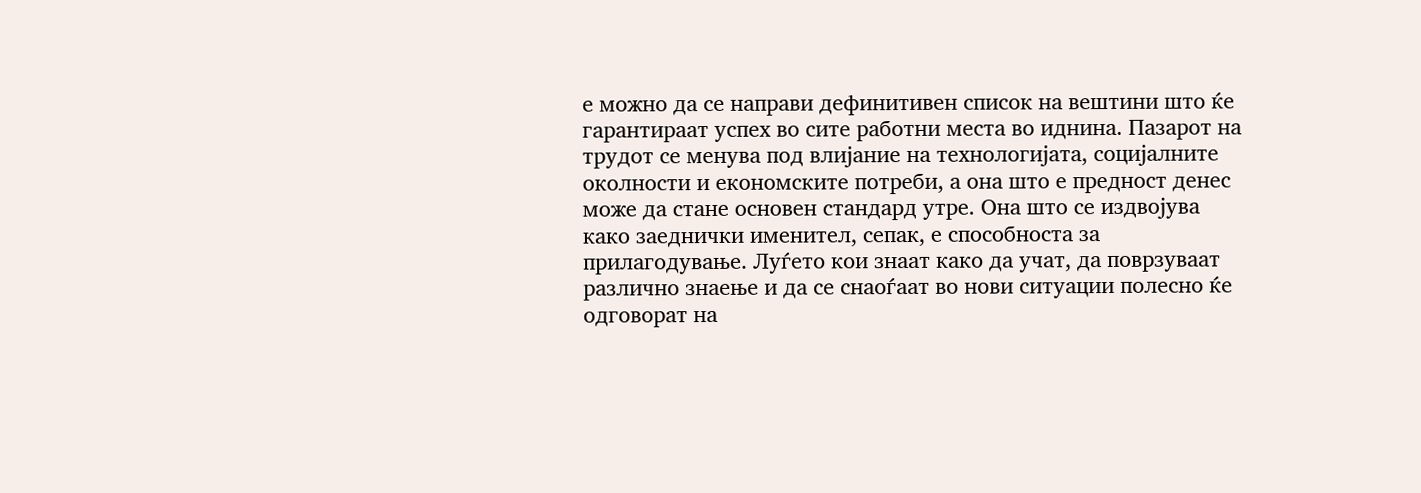е можно да се направи дефинитивен список на вештини што ќе гарантираат успех во сите работни места во иднина. Пазарот на трудот се менува под влијание на технологијата, социјалните околности и економските потреби, а она што е предност денес може да стане основен стандард утре. Она што се издвојува како заеднички именител, сепак, е способноста за прилагодување. Луѓето кои знаат како да учат, да поврзуваат различно знаење и да се снаоѓаат во нови ситуации полесно ќе одговорат на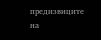предизвиците на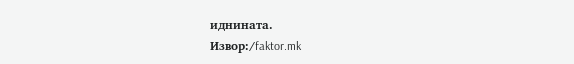иднината.
Извор:/faktor.mk